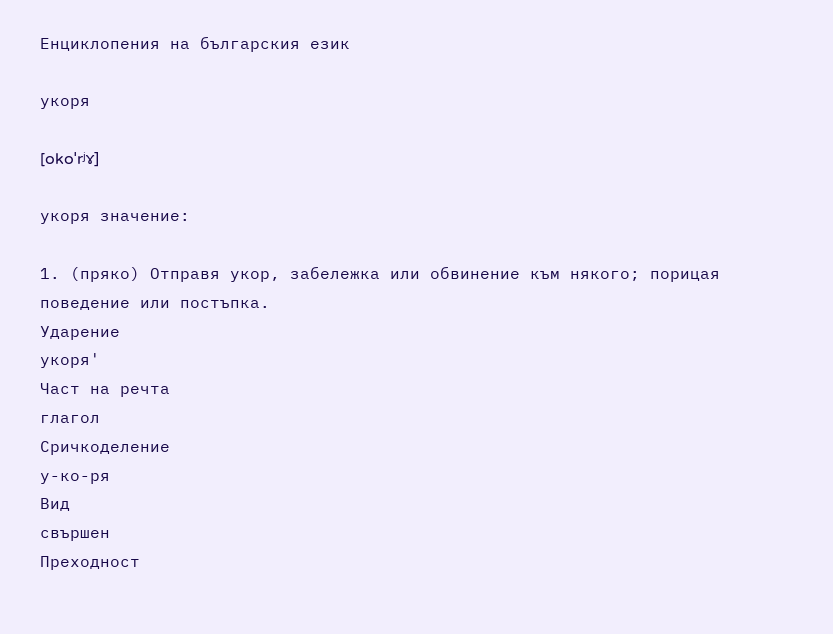Енциклопения на българския език

укоря

[okoˈrʲɤ]

укоря значение:

1. (пряко) Отправя укор, забележка или обвинение към някого; порицая поведение или постъпка.
Ударение
укоря'
Част на речта
глагол
Сричкоделение
у-ко-ря
Вид
свършен
Преходност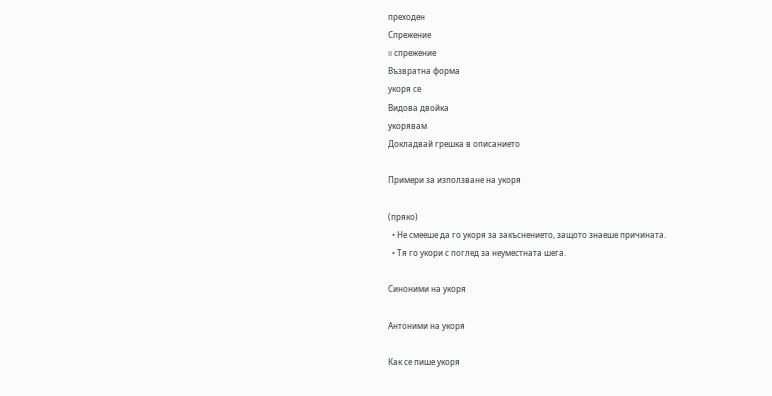преходен
Спрежение
II спрежение
Възвратна форма
укоря се
Видова двойка
укорявам
Докладвай грешка в описанието

Примери за използване на укоря

(пряко)
  • Не смееше да го укоря за закъснението, защото знаеше причината.
  • Тя го укори с поглед за неуместната шега.

Синоними на укоря

Антоними на укоря

Как се пише укоря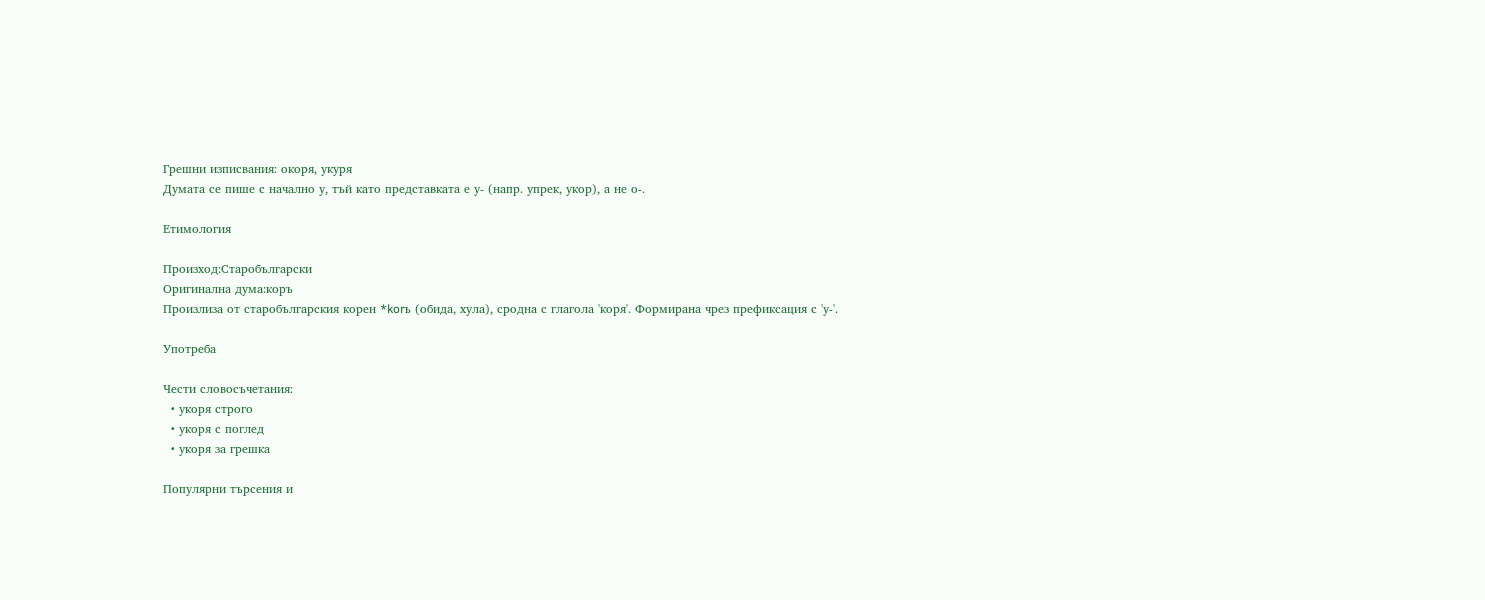Грешни изписвания: окоря, укуря
Думата се пише с начално у, тъй като представката е у- (напр. упрек, укор), а не о-.

Етимология

Произход:Старобългарски
Оригинална дума:коръ
Произлиза от старобългарския корен *korъ (обида, хула), сродна с глагола 'коря'. Формирана чрез префиксация с 'у-'.

Употреба

Чести словосъчетания:
  • укоря строго
  • укоря с поглед
  • укоря за грешка

Популярни търсения и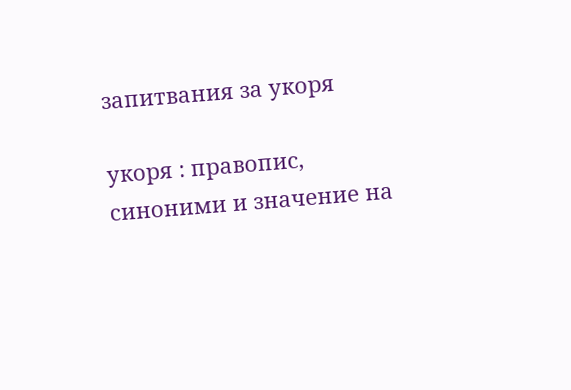запитвания за укоря

укоря : правопис, синоними и значение на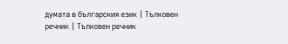думата в българския език | Тълковен речник | Тълковен речник